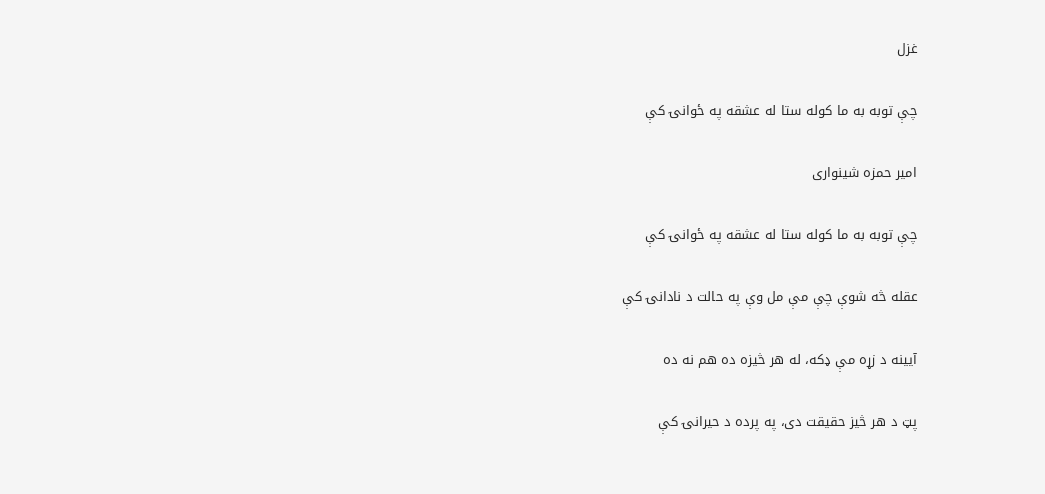غزل

چې توبه به ما کوله ستا له عشقه په ځوانۍ کې

امیر حمزه شینواری

چې توبه به ما کوله ستا له عشقه په ځوانۍ کې

عقله څه شوې چې مې مل وې په حالت د نادانۍ کې

آيينه د زړه مې ډکه، له هر څيزه ده هم نه ده

پټ د هر څيز حقيقت دی، په پرده د حيرانۍ کې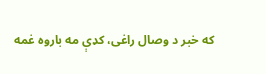که خبر د وصال راغی، کډې مه باروه غمه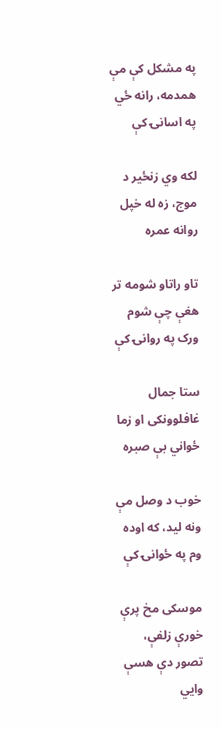په مشکل کې مې همدمه، رانه ځي په اسانۍ کې

لکه وي زنځير د موج، زه له خپل روانه عمره

تاو راتاو شومه تر هغې چې شوم ورک په روانۍ کې

ستا جمال غافلوونکی او زما ځواني بې صبره

خوب د وصل مې ونه ليد، که اوده وم په ځوانۍ کې

موسکی مخ پرې خورې زلفې، تصور دې هسې وايي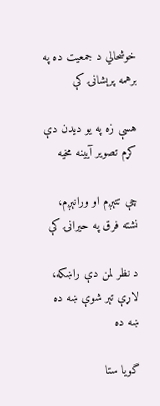خوشحالي د جمعيت ده په برهمه پرېشانۍ کې

هسې زه په يو ديدن دې کړم تصوير آيينه مخيه

چې تتېږم او ورانېږم، نشته فرق په حيرانۍ کې

د نظر لمن دې راښکه، لاړې تېر شوې ښه ده ښه ده

گويا ستا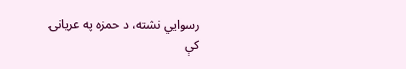رسوايي نشته، د حمزه په عريانۍ کې